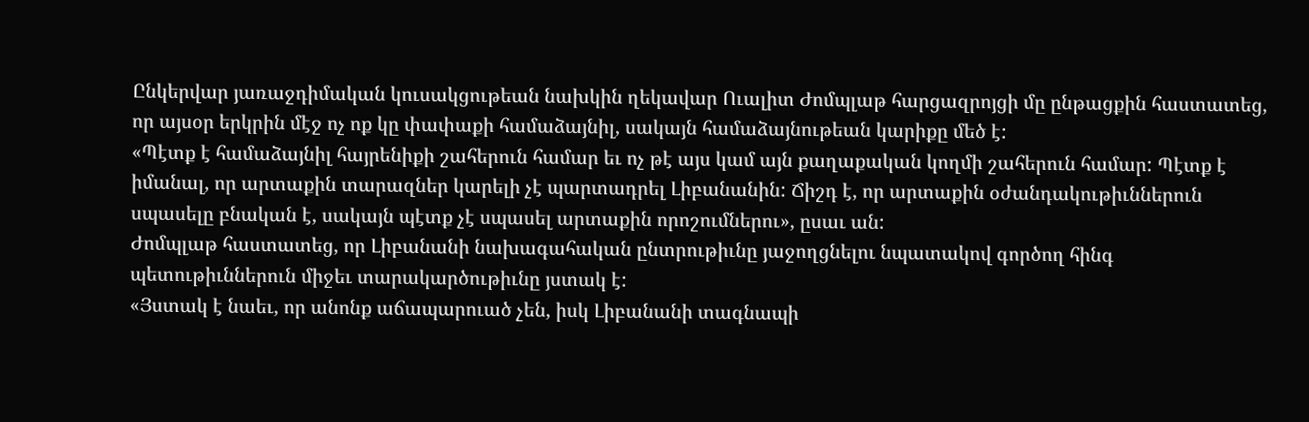Ընկերվար յառաջդիմական կուսակցութեան նախկին ղեկավար Ուալիտ Ժոմպլաթ հարցազրոյցի մը ընթացքին հաստատեց, որ այսօր երկրին մէջ ոչ ոք կը փափաքի համաձայնիլ, սակայն համաձայնութեան կարիքը մեծ է:
«Պէտք է համաձայնիլ հայրենիքի շահերուն համար եւ ոչ թէ այս կամ այն քաղաքական կողմի շահերուն համար: Պէտք է իմանալ, որ արտաքին տարազներ կարելի չէ պարտադրել Լիբանանին: Ճիշդ է, որ արտաքին օժանդակութիւններուն սպասելը բնական է, սակայն պէտք չէ սպասել արտաքին որոշումներու», ըսաւ ան:
Ժոմպլաթ հաստատեց, որ Լիբանանի նախագահական ընտրութիւնը յաջողցնելու նպատակով գործող հինգ պետութիւններուն միջեւ տարակարծութիւնը յստակ է:
«Յստակ է նաեւ, որ անոնք աճապարուած չեն, իսկ Լիբանանի տագնապի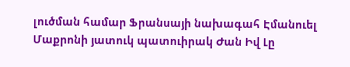լուծման համար Ֆրանսայի նախագահ Էմանուել Մաքրոնի յատուկ պատուիրակ Ժան Իվ Լը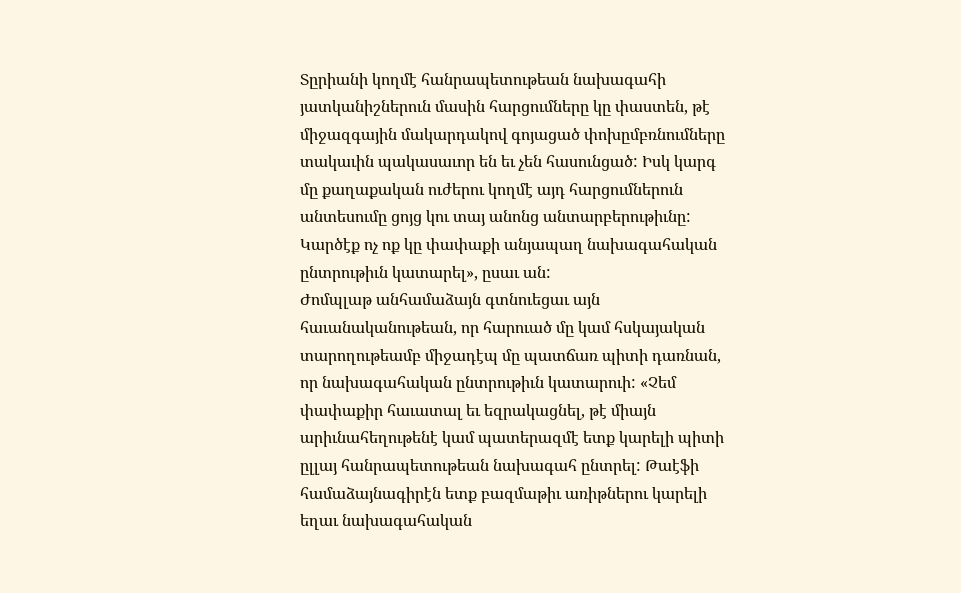Տըրիանի կողմէ հանրապետութեան նախագահի յատկանիշներուն մասին հարցումները կը փաստեն, թէ միջազգային մակարդակով գոյացած փոխըմբռնումները տակաւին պակասաւոր են եւ չեն հասունցած: Իսկ կարգ մը քաղաքական ուժերու կողմէ այդ հարցումներուն անտեսումը ցոյց կու տայ անոնց անտարբերութիւնը: Կարծէք ոչ ոք կը փափաքի անյապաղ նախագահական ընտրութիւն կատարել», ըսաւ ան:
Ժոմպլաթ անհամաձայն գտնուեցաւ այն հաւանականութեան, որ հարուած մը կամ հսկայական տարողութեամբ միջադէպ մը պատճառ պիտի դառնան, որ նախագահական ընտրութիւն կատարուի: «Չեմ փափաքիր հաւատալ եւ եզրակացնել, թէ միայն արիւնահեղութենէ կամ պատերազմէ ետք կարելի պիտի ըլլայ հանրապետութեան նախագահ ընտրել: Թաէֆի համաձայնագիրէն ետք բազմաթիւ առիթներու կարելի եղաւ նախագահական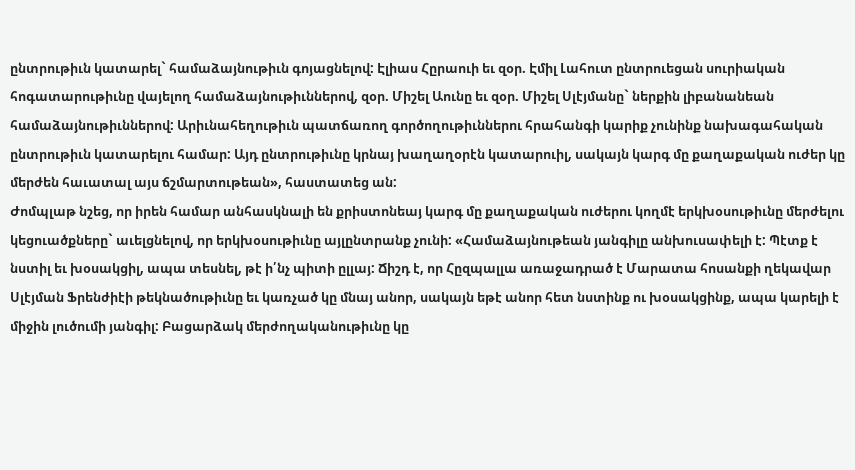ընտրութիւն կատարել` համաձայնութիւն գոյացնելով: Էլիաս Հըրաուի եւ զօր. Էմիլ Լահուտ ընտրուեցան սուրիական հոգատարութիւնը վայելող համաձայնութիւններով, զօր. Միշել Աունը եւ զօր. Միշել Սլէյմանը` ներքին լիբանանեան համաձայնութիւններով: Արիւնահեղութիւն պատճառող գործողութիւններու հրահանգի կարիք չունինք նախագահական ընտրութիւն կատարելու համար: Այդ ընտրութիւնը կրնայ խաղաղօրէն կատարուիլ, սակայն կարգ մը քաղաքական ուժեր կը մերժեն հաւատալ այս ճշմարտութեան», հաստատեց ան:
Ժոմպլաթ նշեց, որ իրեն համար անհասկնալի են քրիստոնեայ կարգ մը քաղաքական ուժերու կողմէ երկխօսութիւնը մերժելու կեցուածքները` աւելցնելով, որ երկխօսութիւնը այլընտրանք չունի: «Համաձայնութեան յանգիլը անխուսափելի է: Պէտք է նստիլ եւ խօսակցիլ, ապա տեսնել, թէ ի՛նչ պիտի ըլլայ: Ճիշդ է, որ Հըզպալլա առաջադրած է Մարատա հոսանքի ղեկավար Սլէյման Ֆրենժիէի թեկնածութիւնը եւ կառչած կը մնայ անոր, սակայն եթէ անոր հետ նստինք ու խօսակցինք, ապա կարելի է միջին լուծումի յանգիլ: Բացարձակ մերժողականութիւնը կը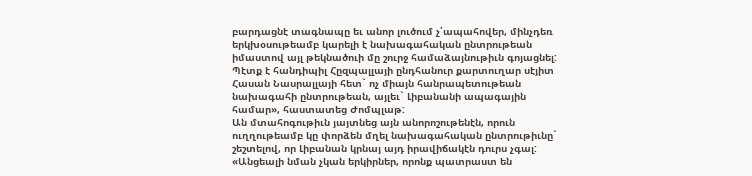բարդացնէ տագնապը եւ անոր լուծում չ՛ապահովեր, մինչդեռ երկխօսութեամբ կարելի է նախագահական ընտրութեան իմաստով այլ թեկնածուի մը շուրջ համաձայնութիւն գոյացնել: Պէտք է հանդիպիլ Հըզպալլայի ընդհանուր քարտուղար սէյիտ Հասան Նասրալլայի հետ` ոչ միայն հանրապետութեան նախագահի ընտրութեան, այլեւ` Լիբանանի ապագային համար», հաստատեց Ժոմպլաթ:
Ան մտահոգութիւն յայտնեց այն անորոշութենէն, որուն ուղղութեամբ կը փորձեն մղել նախագահական ընտրութիւնը` շեշտելով, որ Լիբանան կրնայ այդ իրավիճակէն դուրս չգալ:
«Անցեալի նման չկան երկիրներ, որոնք պատրաստ են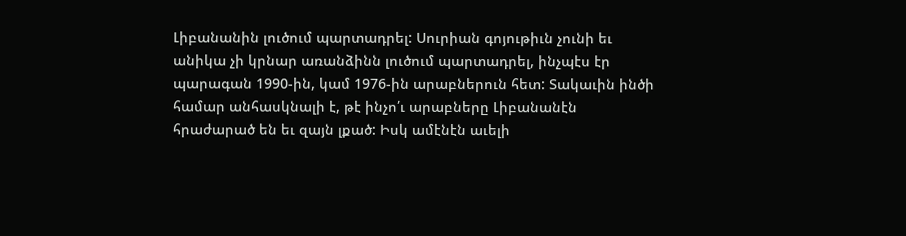Լիբանանին լուծում պարտադրել: Սուրիան գոյութիւն չունի եւ անիկա չի կրնար առանձինն լուծում պարտադրել, ինչպէս էր պարագան 1990-ին, կամ 1976-ին արաբներուն հետ: Տակաւին ինծի համար անհասկնալի է, թէ ինչո՛ւ արաբները Լիբանանէն հրաժարած են եւ զայն լքած: Իսկ ամէնէն աւելի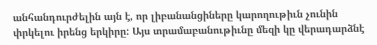անհանդուրժելին այն է, որ լիբանանցիները կարողութիւն չունին փրկելու իրենց երկիրը: Այս տրամաբանութիւնը մեզի կը վերադարձնէ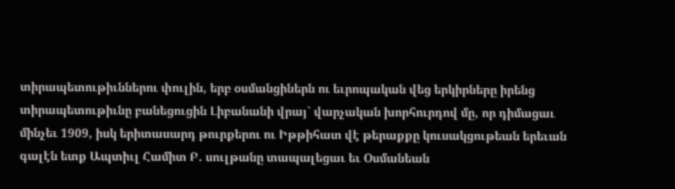տիրապետութիւններու փուլին, երբ օսմանցիներն ու եւրոպական վեց երկիրները իրենց տիրապետութիւնը բանեցուցին Լիբանանի վրայ` վարչական խորհուրդով մը, որ դիմացաւ մինչեւ 1909, իսկ երիտասարդ թուրքերու ու Իթթիհատ վէ թերաքքը կուսակցութեան երեւան գալէն ետք Ապտիւլ Համիտ Բ. սուլթանը տապալեցաւ եւ Օսմանեան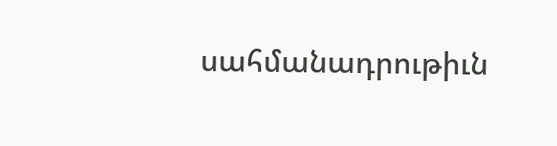սահմանադրութիւն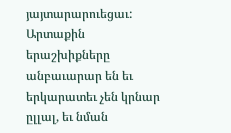յայտարարուեցաւ: Արտաքին երաշխիքները անբաւարար են եւ երկարատեւ չեն կրնար ըլլալ, եւ նման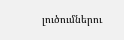լուծումներու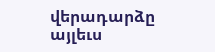վերադարձը այլեւս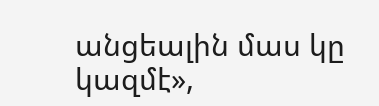անցեալին մաս կը կազմէ»,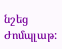նշեց Ժոմպլաթ: